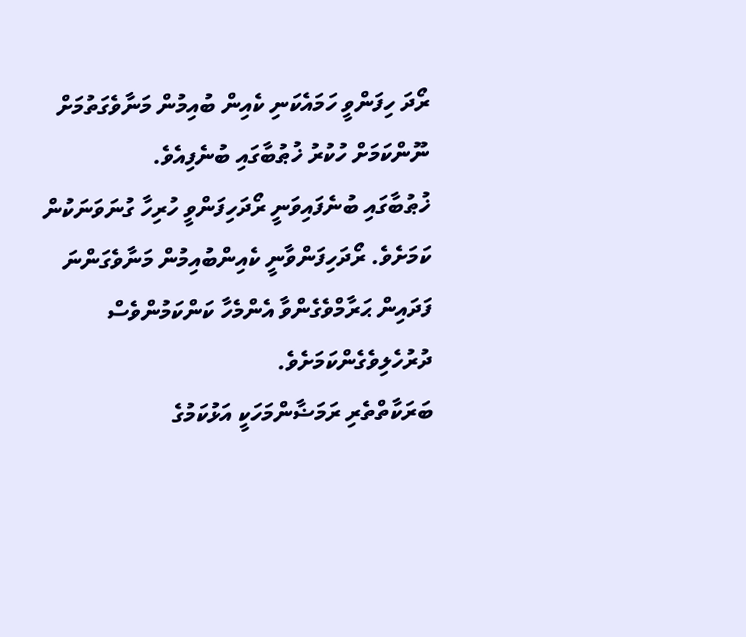ރޯދަ ހިފަންވީ ހަމައެކަނި ކެއިން ބުއިމުން މަނާވެގަތުމަށް ނޫންކަމަށް ހުކުރު ޚުޠުބާގައި ބުނެފިއެވެ.
ޚުޠުބާގައި ބުނެފައިވަނީ ރޯދަހިފަންވީ ހުރިހާ ގުނަވަނަކުން ކަމަށެވެ. ރޯދަހިފަންވާނީ ކެއިންބުއިމުން މަނާވެގަންނަ ފަދައިން ޙަރާމްވެގެންވާ އެންމެހާ ކަންކަމުންވެސް ދުރުހެލިވެގެންކަމަށެވެ.
ބަރަކާތްތެރި ރަމަޟާންމަހަކީ އަޅުކަމުގެ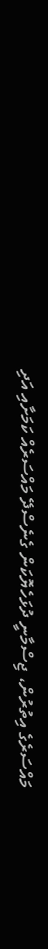މައްސަރެގެ އިތުރުން، ޖިސްމާނީ ދުޅަހެޔޮކަން ގެނެސްދޭ މައްސަރެއް ކަމަށާއި އަދި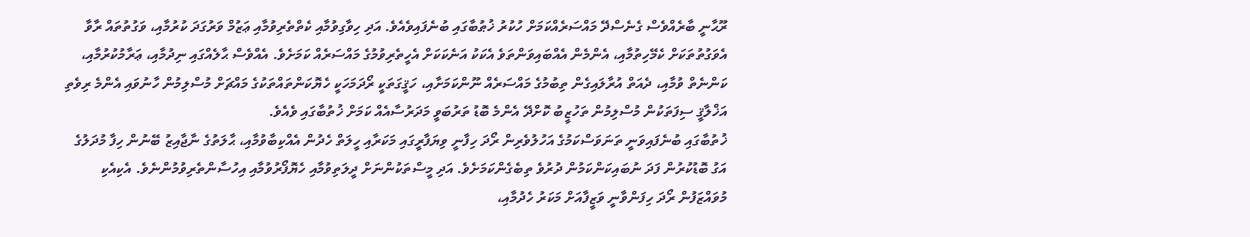ރޫޙާނީ ބާރެއްވެސް ގެނެސްދޭ މައްސަރެއްކަމަށް ހުކުރު ޚުޠުބާގައި ބުނެފައިވެއެވެ. އަދި ހިވާގިވުމާއި ކެތްތެރިވުމާއި ޢަޒުމް ވަރުގަދަ ކުރުމާއި، ވަގުތުތައް ރާވާ އެވަގުތުތަކަށް ކެމޭހިތުމާއި، އެންމެން އެއްބައިވަންތަވެ އެކަކު އަނެކަކަށް އެހީތެރިވުމުގެ މައްސަރެއް ކަމަށެވެ. އެއްވެސް ޙާލެއްގައި ނިދުމާއި، ޢަރާމުކުރުމާއި، ކަންނެތް ވުމާއި، ދެއަތް އުރާލައިގެން ތިބުމުގެ މައްސަރެއް ނޫންކަމަށާއި، ހަޤީގަތަކީ ރޯދަމަހަކީ ހެޔޮކަންތައްތަކުގެ މައްޗަށް މުސްލިމުން ހާނުވައި އެންމެ ރިވެތި އަޚްލާޤީ ސިފަތަކުން މުސްލިމުން ތަހުޒީބު ކޮށްދޭ އެންމެ ބޮޑު ތަރުބަވީ މަދަރުސާއެއް ކަމަށް ޚުތުބާގައި ވެއެވެ.
ޚުތުބާގައި ބުނެފައިވަނީ ތަނަވަސްކަމުގެ އަހުލުވެރިން ރޯދަ ހިފާނީ ވިޔަފާރީގައި މަކަރާއި ހީލަތް ހެދުން އެއްކިބާވުމާއި، ޙާލަތުގެ ނާޖާއިޒު ބޭނުން ހިފާ މުދަލުގެ އަގު ބޮޑުކުރުން ފަދަ ނުބައިކަންކަމުން ދުރުވެ ތިބެގެންކަމަށެވެ. އަދި މީސްތަކުންނަށް ދީލަތިވުމާއި ހެޔޮފޯރުވުމާއި އިހުސާންތެރިވުމުންނެވެ. އެކިއެކި މުވައްޒަފުން ރޯދަ ހިފަންވާނީ ވަޒީފާއަށް މަކަރު ހެދުމާއި،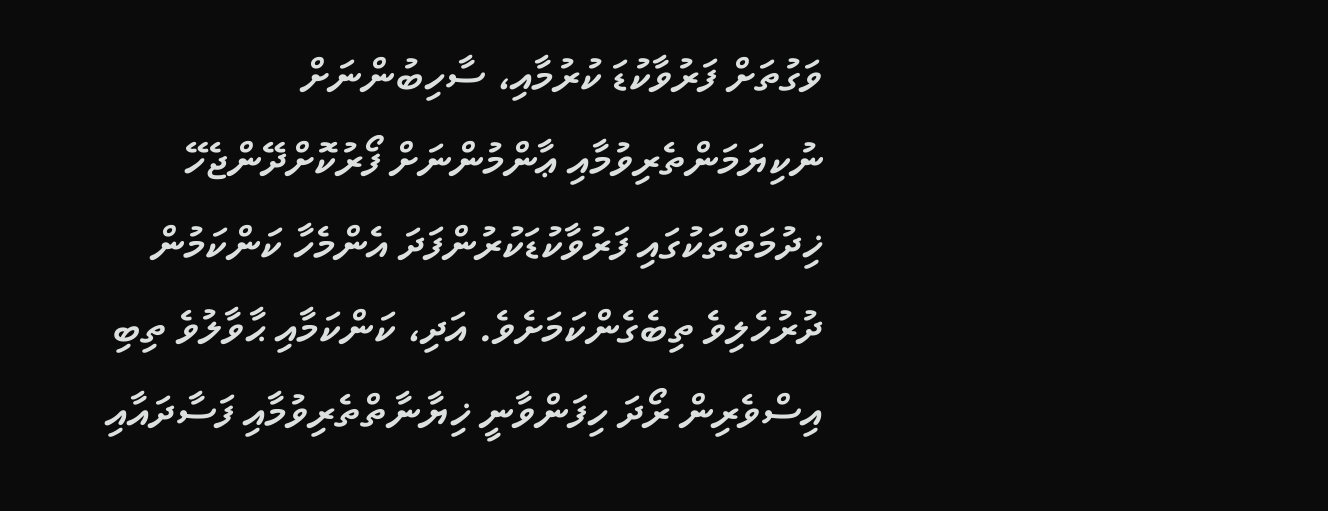ވަގުތަށް ފަރުވާކުޑަ ކުރުމާއި، ސާހިބުންނަށް ނުކިޔަމަންތެރިވުމާއި ޢާންމުންނަށް ފޯރުކޮށްދޭންޖެހޭ ޚިދުމަތްތަކުގައި ފަރުވާކުޑަކުރުންފަދަ އެންމެހާ ކަންކަމުން ދުރުހެލިވެ ތިބެގެންކަމަށެވެ. އަދި، ކަންކަމާއި ޙާވާލުވެ ތިބި އިސްވެރިން ރޯދަ ހިފަންވާނީ ޚިޔާނާތްތެރިވުމާއި ފަސާދައާއި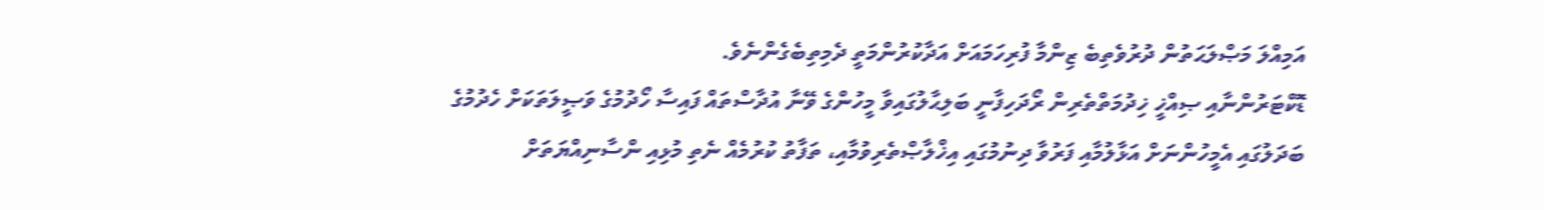އަމިއްލަ މަޞްލަޙަތުން ދުރުވެތިބެ ޒިންމާ ފުރިހަމައަށް އަދާކުރުންމަތީ ދެމިތިބެގެންނެވެ.
ޑޮކްޓަރުންނާއި ޞިއްޚީ ޚިދުމަތްތެރިން ރޯދަހިފާނީ ބަލިޙާލުގައިވާ މީހުންގެ ވޭނާ އުދާސްތައް ފައިސާ ހޯދުމުގެ ވަޞީލަތަކަށް ހެދުމުގެ ބަދަލުގައި އެމީހުންނަށް އަޅާލުމާއި ފަރުވާ ދިނުމުގައި އިޚްލާޞްތެރިވުމާއި، ތަފާތު ކުރުމެއް ނެތި މުޅިއި ންސާނިއްޔަތަށް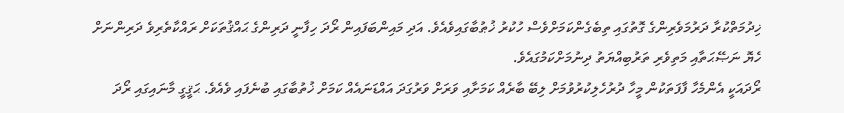ޚިދުމަތްކުރާ ދަރުމަވެރިންގެ ގޮތުގައި ތިބެގެންކަމަށްވެސް ހުކުރު ޚުޠުބާގައިވެއެވެ. އަދި މައިންބަފައިން ރޯދަ ހިފާނީ ދަރިންގެ ޙައްޤުތަކަށް ރައްކާތެރިވެ ދަރިންނަށް ހެޔޮ ނަޞޭޙަތާއި މަތިވެރި ތަރުބިއްޔަތު ދިނުމަށްކަމުގައެވެ.
ރޯދައަކީ އެންމެހާ ފާފަތަކުން މީހާ ދުރުހެލިކުރުވުމަށް ލިބޭ ބާރެއް ކަމަށާއި ވަރަށް ވަރުގަދަ އައްޑަނައެއް ކަމަށް ޚުތުބާގައި ބުނެފައި ވެއެވެ. ޙަޤީގީ މާނައިގައި ރޯދަ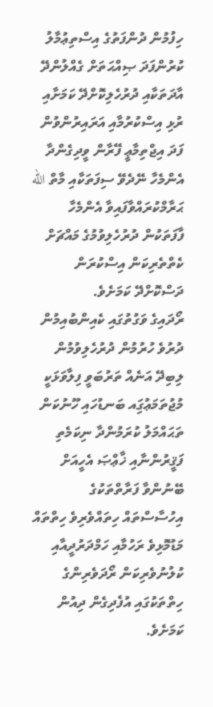ހިފުމުން ދުންފަތުގެ އިސްތިޢުމާލު ކުރުންފަދަ ޞިއްޙަތަށް ގެއްލުންދޭ އާދަތަކާއި ދުރުހެލިކޮށްދޭ ކަމަށާއި ރުޅި އިސްކުރުމާއި އަރައިރުންވުން ފަދަ އިޖްތިމާޢީ ފޭރާން ވީދިގެންދާ އެންމެހާ ނޭދެވޭ ސިފަތަކާއި މާތް الله ޙަރާމްކުރައްވާފައިވާ އެންމެހާ ފާފަތަކުން ދުރުހެލިވުމުގެ މައްޗަށް ކެތްތެރިކަން އިސްކުރަން ދަސްކޮށްދޭ ކަމަށެވެ.
ރޯދައިގެ ވަގުތުގައި ކެއިންބުއިމުން ދުރުވެ ހުރުމުން ދުރުހެލިވުމުން ލިބިދޭ އަނެއް ތަރުބަވީ ފިލާވަޅަކީ މުޖުތަމަޢުގަިއ ބަނޑުހައި ހޫނުކަން ތަޙައްމަލު ކުރަމުންދާ ނިކަމެތި ފަޤީރުންނާއި ޚާޢްޞަ އެހީއަށް ބޭނުންވާ ފަރާތްތަކުގެ އިހުސާސްތައް ހިތައްވެރިވެ ހިތްތައް މަޑުމޮޅިވެ ރަހުމާއި ހަމްދަރުދީއާއި ކުލުނުވެރިކަން ރޯދަވެރިންގެ ހިތްތަކުގައި އުފެދިގެން ދިއުން ކަމަށެވެ.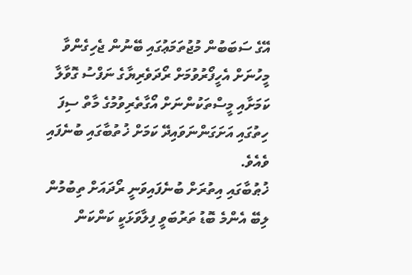އޭގެ ސަބަބުން މުޖުތަމަޢުގައި ބޭނުން ޖެހިގެންވާ މީހުނަށް އެހީފޯރުވުމަށް ރޯދަވެރިޔާގެ ނަފްސު ގޮވާލާ ކަމަށާއި މީސްތަކުންނަށް އޯގާތެރިވުމުގެ މާތް ސިފަ ހިތުގައި އަށަގަންނަވައިދޭ ކަމަށް ޚުތުބާގައި ބުނެފައި ވެއެވެ.
ޚުޠުބާގައި އިތުރަށް ބުނެފައިވަނީ ރޯދައަށް ތިބުމުން ލިބޭ އެންމެ ބޮޑު ތަރުބަވީ ފިލާވަޅަކީ ކަންކަން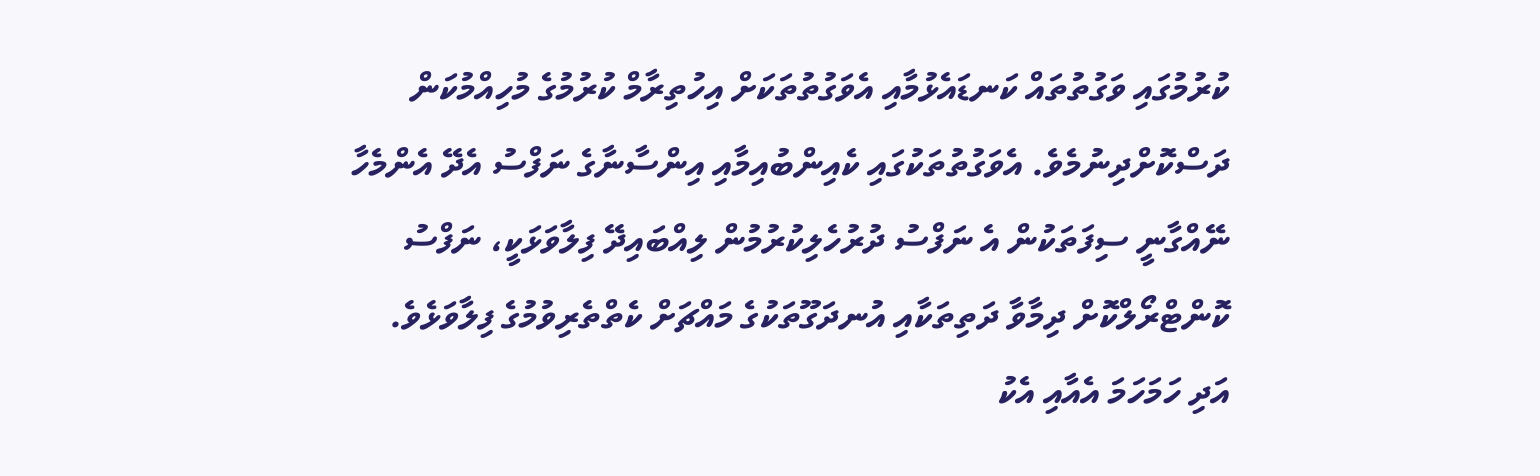ކުރުމުގައި ވަގުތުތައް ކަނޑައެޅުމާއި އެވަގުތުތަކަށް އިހުތިރާމް ކުރުމުގެ މުހިއްމުކަން ދަސްކޮށްދިނުމެވެ. އެވަގުތުތަކުގައި ކެއިންބުއިމާއި އިންސާނާގެ ނަފްސު އެދޭ އެންމެހާ ނޭއްގާނީ ސިފަތަކުން އެ ނަފްސު ދުރުހެލިކުރުމުން ލިއްބައިދޭ ފިލާވަޅަކީ، ނަފްސު ކޮންޓްރޯލްކޮށް ދިމާވާ ދަތިތަކާއި އުނދަގޫތަކުގެ މައްޗަށް ކެތްތެރިވުމުގެ ފިލާވަޅެވެ.
އަދި ހަމަހަމަ އެއާއި އެކު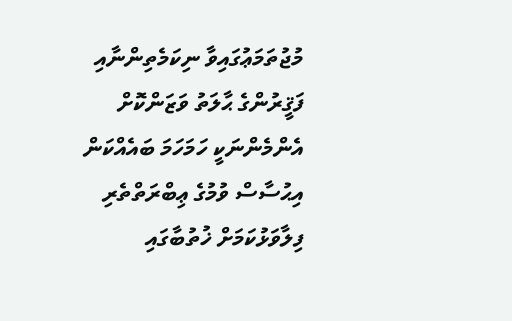މުޖުތަމަޢުގައިވާ ނިކަމެތިންނާއި ފަޤީރުންގެ ޙާލަތު ވަޒަންކޮށް އެންމެންނަކީ ހަމަހަމަ ބައެއްކަން އިޙުސާސް ވުމުގެ ޢިބްރަތްތެރި ފިލާވަޅުކަމަށް ޚުތުބާގައި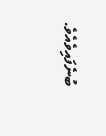ބުނެފައިވެއެވެ.